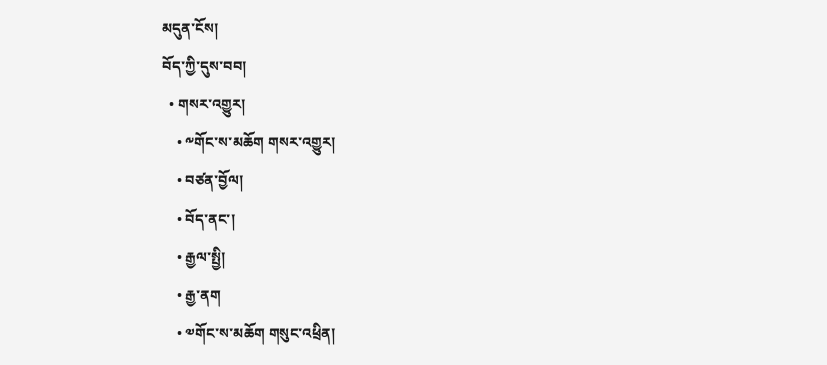མདུན་ངོས།
བོད་ཀྱི་དུས་བབ།
  • གསར་འགྱུར།
    • ༸གོང་ས་མཆོག གསར་འགྱུར།
    • བཙན་བྱོལ།
    • བོད་ནང་།
    • རྒྱལ་སྤྱི།
    • རྒྱ་ནག
    • ༧གོང་ས་མཆོག གསུང་འཕྲིན།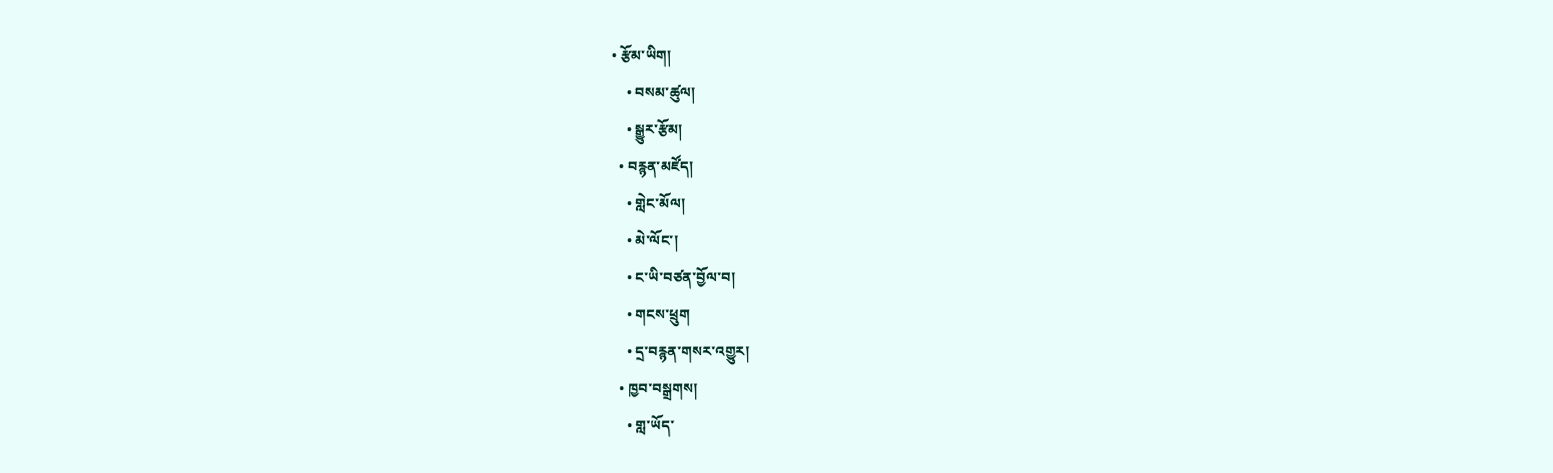• རྩོམ་ཡིག།
    • བསམ་ཚུལ།
    • སྒྱུར་རྩོམ།
  • བརྙན་མཛོད།
    • གླེང་མོལ།
    • མེ་ལོང་།
    • ང་ཡི་བཙན་བྱོལ་བ།
    • གངས་ཕྲུག
    • དྲ་བརྙན་གསར་འགྱུར།
  • ཁྱབ་བསྒྲགས།
    • གླ་ཡོད་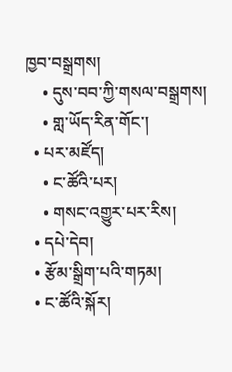ཁྱབ་བསྒྲགས།
    • དུས་བབ་ཀྱི་གསལ་བསྒྲགས།
    • གླ་ཡོད་རིན་གོང་།
  • པར་མཛོད།
    • ང་ཚོའི་པར།
    • གསང་འགྱུར་པར་རིས།
  • དཔེ་དེབ།
  • རྩོམ་སྒྲིག་པའི་གཏམ།
  • ང་ཚོའི་སྐོར།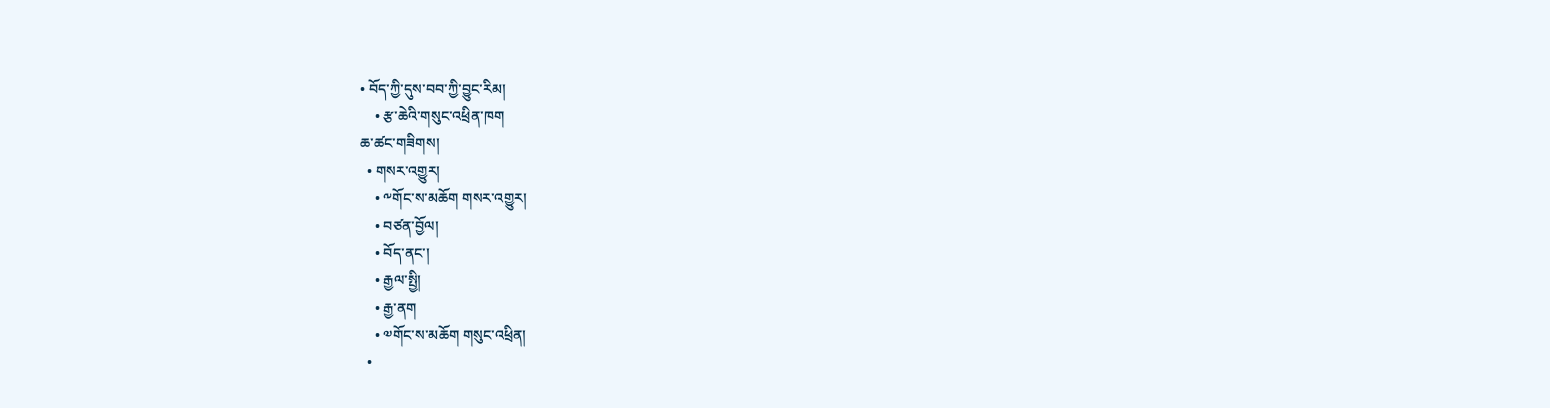• བོད་ཀྱི་དུས་བབ་ཀྱི་བྱུང་རིམ།
    • རྩ་ཆེའི་གསུང་འཕྲིན་ཁག
ཆ་ཚང་གཟིགས།
  • གསར་འགྱུར།
    • ༸གོང་ས་མཆོག གསར་འགྱུར།
    • བཙན་བྱོལ།
    • བོད་ནང་།
    • རྒྱལ་སྤྱི།
    • རྒྱ་ནག
    • ༧གོང་ས་མཆོག གསུང་འཕྲིན།
  •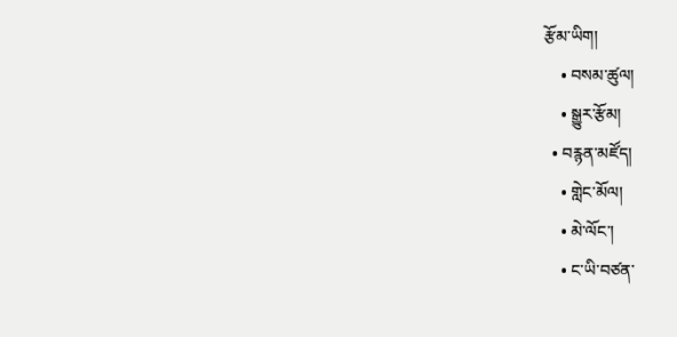རྩོམ་ཡིག།
    • བསམ་ཚུལ།
    • སྒྱུར་རྩོམ།
  • བརྙན་མཛོད།
    • གླེང་མོལ།
    • མེ་ལོང་།
    • ང་ཡི་བཙན་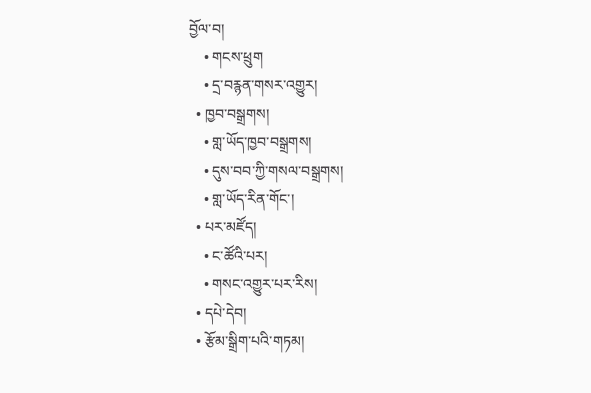བྱོལ་བ།
    • གངས་ཕྲུག
    • དྲ་བརྙན་གསར་འགྱུར།
  • ཁྱབ་བསྒྲགས།
    • གླ་ཡོད་ཁྱབ་བསྒྲགས།
    • དུས་བབ་ཀྱི་གསལ་བསྒྲགས།
    • གླ་ཡོད་རིན་གོང་།
  • པར་མཛོད།
    • ང་ཚོའི་པར།
    • གསང་འགྱུར་པར་རིས།
  • དཔེ་དེབ།
  • རྩོམ་སྒྲིག་པའི་གཏམ།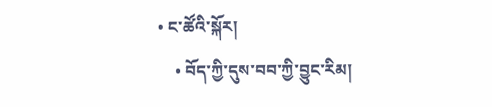• ང་ཚོའི་སྐོར།
    • བོད་ཀྱི་དུས་བབ་ཀྱི་བྱུང་རིམ།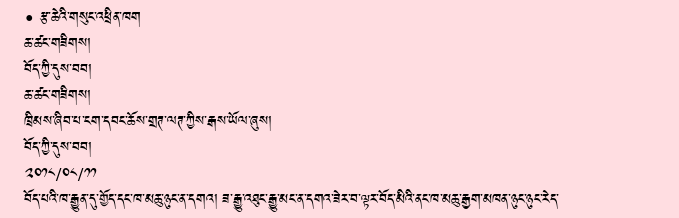• རྩ་ཆེའི་གསུང་འཕྲིན་ཁག
ཆ་ཚང་གཟིགས།
བོད་ཀྱི་དུས་བབ།
ཆ་ཚང་གཟིགས།
ཁྲིམས་ཞིབ་པ་ངག་དབང་ཆོས་གྲཊ་ལཊ་ཀྱིས་རྒས་ཡོལ་ཞུས།
བོད་ཀྱི་དུས་བབ།
༢༠༡༨/༠༨/༡༡
བོད་པའི་ཁ་རྒྱུན་དུ་གྱོད་དང་ཁ་མཆུ་ཉུང་ན་དགའ། ཟ་རྒྱུ་འཐུང་རྒྱུ་མང་ན་དགའ་ཟེར་བ་ལྟར་བོད་མིའི་ནང་ཁ་མཆུ་རྒྱག་མཁན་ཉུང་ཉུང་རེད་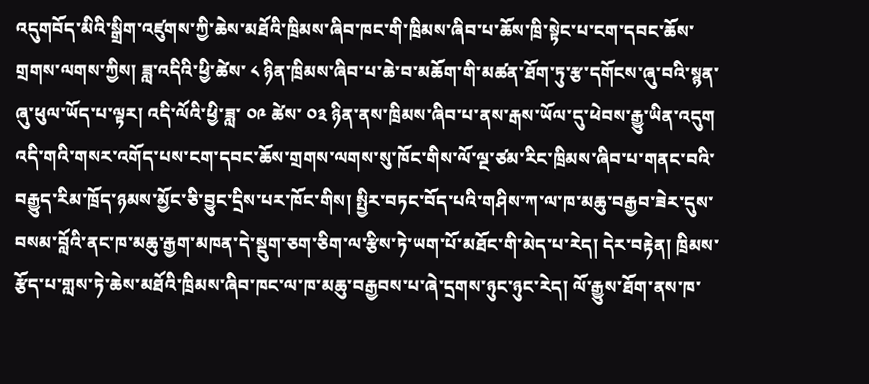འདུགབོད་མིའི་སྒྲིག་འཛུགས་ཀྱི་ཆེས་མཐོའི་ཁྲིམས་ཞིབ་ཁང་གི་ཁྲིམས་ཞིབ་པ་ཆོས་ཁྲི་སྟེང་པ་ངག་དབང་ཆོས་གྲགས་ལགས་ཀྱིས། ཟླ་འདིའི་ཕྱི་ཚེས་ ༨ ཉིན་ཁྲིམས་ཞིབ་པ་ཆེ་བ་མཆོག་གི་མཚན་ཐོག་ཏུ་རྩ་དགོངས་ཞུ་བའི་སྙན་ཞུ་ཕུལ་ཡོད་པ་ལྟར། འདི་ལོའི་ཕྱི་ཟླ་ ༠༩ ཚེས་ ༠༣ ཉིན་ནས་ཁྲིམས་ཞིབ་པ་ནས་རྒས་ཡོལ་དུ་ཕེབས་རྒྱུ་ཡིན་འདུག
འདི་གའི་གསར་འགོད་པས་ངག་དབང་ཆོས་གྲགས་ལགས་སུ་ཁོང་གིས་ལོ་ལྔ་ཙམ་རིང་ཁྲིམས་ཞིབ་པ་གནང་བའི་བརྒྱུད་རིམ་ཁྲོད་ཉམས་མྱོང་ཅི་བྱུང་དྲིས་པར་ཁོང་གིས། སྤྱིར་བཏང་བོད་པའི་གཤིས་ཀ་ལ་ཁ་མཆུ་བརྒྱབ་ཟེར་དུས་བསམ་བློའི་ནང་ཁ་མཆུ་རྒྱག་མཁན་དེ་སྡུག་ཅག་ཅིག་ལ་རྩིས་ཏེ་ཡག་པོ་མཐོང་གི་མེད་པ་རེད། དེར་བརྟེན། ཁྲིམས་རྩོད་པ་གླས་ཏེ་ཆེས་མཐོའི་ཁྲིམས་ཞིབ་ཁང་ལ་ཁ་མཆུ་བརྒྱབས་པ་ཞེ་དྲགས་ཉུང་ཉུང་རེད། ལོ་རྒྱུས་ཐོག་ནས་ཁ་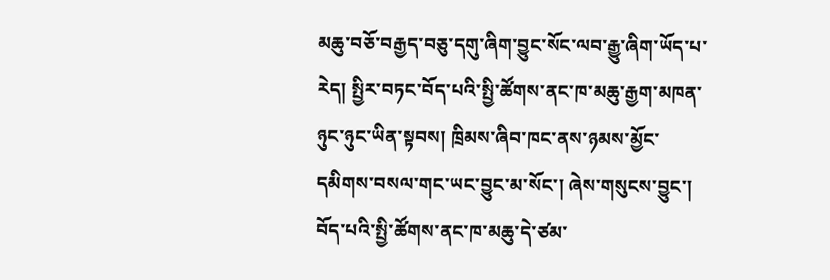མཆུ་བཅོ་བརྒྱད་བཅུ་དགུ་ཞིག་བྱུང་སོང་ལབ་རྒྱུ་ཞིག་ཡོད་པ་རེད། སྤྱིར་བཏང་བོད་པའི་སྤྱི་ཚོགས་ནང་ཁ་མཆུ་རྒྱག་མཁན་ཉུང་ཉུང་ཡིན་སྟབས། ཁྲིམས་ཞིབ་ཁང་ནས་ཉམས་མྱོང་དམིགས་བསལ་གང་ཡང་བྱུང་མ་སོང་། ཞེས་གསུངས་བྱུང་།
བོད་པའི་སྤྱི་ཚོགས་ནང་ཁ་མཆུ་དེ་ཙམ་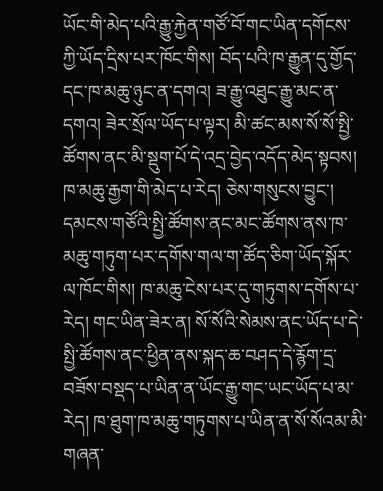ཡོང་གི་མེད་པའི་རྒྱུ་རྐྱེན་གཙོ་བོ་གང་ཡིན་དགོངས་ཀྱི་ཡོད་དྲིས་པར་ཁོང་གིས། བོད་པའི་ཁ་རྒྱུན་དུ་གྱོད་དང་ཁ་མཆུ་ཉུང་ན་དགའ། ཟ་རྒྱུ་འཐུང་རྒྱུ་མང་ན་དགའ། ཟེར་སྲོལ་ཡོད་པ་ལྟར། མི་ཚང་མས་སོ་སོ་སྤྱི་ཚོགས་ནང་མི་སྡུག་པོ་དེ་འདྲ་བྱེད་འདོད་མེད་སྟབས། ཁ་མཆུ་རྒྱག་གི་མེད་པ་རེད། ཅེས་གསུངས་བྱུང་།
དམངས་གཙོའི་སྤྱི་ཚོགས་ནང་མང་ཚོགས་ནས་ཁ་མཆུ་གཏུག་པར་དགོས་གལ་ག་ཚོད་ཅིག་ཡོད་སྐོར་ལ་ཁོང་གིས། ཁ་མཆུ་ངེས་པར་དུ་གཏུགས་དགོས་པ་རེད། གང་ཡིན་ཟེར་ན། སོ་སོའི་སེམས་ནང་ཡོད་པ་དེ་སྤྱི་ཚོགས་ནང་ཕྱིན་ནས་སྐད་ཆ་བཤད་དེ་རྙོག་དྲ་བཟོས་བསྡད་པ་ཡིན་ན་ཡོང་རྒྱུ་གང་ཡང་ཡོད་པ་མ་རེད། ཁ་ཐུག་ཁ་མཆུ་གཏུགས་པ་ཡིན་ན་སོ་སོའམ་མི་གཞན་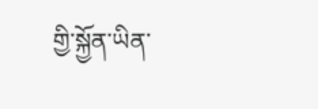གྱི་སྐྱོན་ཡིན་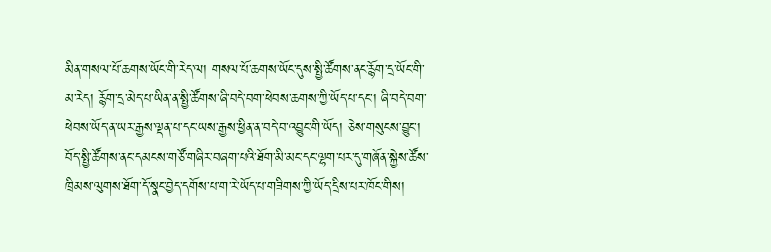མིན་གསལ་པོ་ཆགས་ཡོང་གི་རེད་ལ། གསལ་པོ་ཆགས་ཡོང་དུས་སྤྱི་ཚོགས་ནང་རྙོག་དྲ་ཡོང་གི་མ་རེད། རྙོག་དྲ་མེད་པ་ཡིན་ན་སྤྱི་ཚོགས་ཞི་བདེ་བག་ཕེབས་ཆགས་ཀྱི་ཡོད་པ་དང་། ཞི་བདེ་བག་ཕེབས་ཡོད་ན་ཡར་རྒྱས་ལྡན་པ་དང་ཡས་རྒྱས་ཕྱིན་ན་བདེ་བ་འབྱུང་གི་ཡོད། ཅེས་གསུངས་བྱུང་།
བོད་སྤྱི་ཚོགས་ནང་དམངས་གཙོ་གཞིར་བཞག་པའི་ཐོག་མི་མང་དང་ལྷག་པར་དུ་གཞོན་སྐྱེས་ཚོས་ཁྲིམས་ལུགས་ཐོག་དོ་སྣང་བྱེད་དགོས་པ་ག་རེ་ཡོད་པ་གཟིགས་ཀྱི་ཡོད་དྲིས་པར་ཁོང་གིས།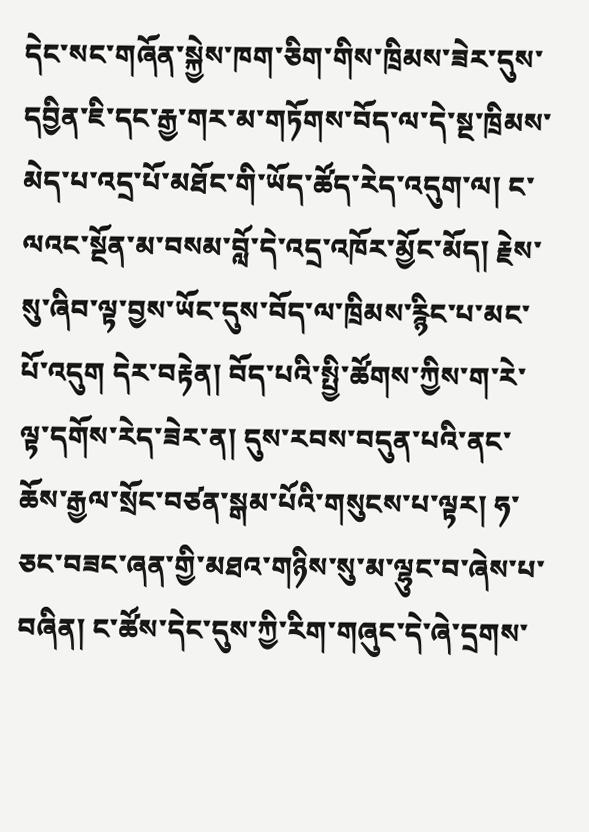དེང་སང་གཞོན་སྐྱེས་ཁག་ཅིག་གིས་ཁྲིམས་ཟེར་དུས་དབྱིན་ཇི་དང་རྒྱ་གར་མ་གཏོགས་བོད་ལ་དེ་སྔ་ཁྲིམས་མེད་པ་འདྲ་པོ་མཐོང་གི་ཡོད་ཚོད་རེད་འདུག་ལ། ང་ལའང་སྔོན་མ་བསམ་བློ་དེ་འདྲ་འཁོར་མྱོང་མོད། རྗེས་སུ་ཞིབ་ལྟ་བྱས་ཡོང་དུས་བོད་ལ་ཁྲིམས་རྙིང་པ་མང་པོ་འདུག དེར་བརྟེན། བོད་པའི་སྤྱི་ཚོགས་ཀྱིས་ག་རེ་ལྟ་དགོས་རེད་ཟེར་ན། དུས་རབས་བདུན་པའི་ནང་ཆོས་རྒྱལ་སྲོང་བཙན་སྒམ་པོའི་གསུངས་པ་ལྟར། ཧ་ཅང་བཟང་ཞན་གྱི་མཐའ་གཉིས་སུ་མ་ལྷུང་བ་ཞེས་པ་བཞིན། ང་ཚོས་དེང་དུས་ཀྱི་རིག་གཞུང་དེ་ཞེ་དྲགས་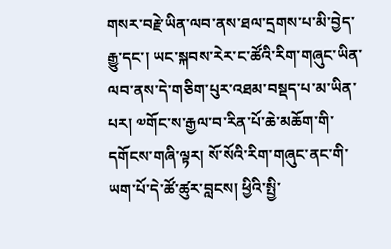གསར་བརྗེ་ཡིན་ལབ་ནས་ཐལ་དྲགས་པ་མི་བྱེད་རྒྱུ་དང་། ཡང་སྐབས་རེར་ང་ཚོའི་རིག་གཞུང་ཡིན་ལབ་ནས་དེ་གཅིག་པུར་འཐམ་བསྡད་པ་མ་ཡིན་པར། ༧གོང་ས་རྒྱལ་བ་རིན་པོ་ཆེ་མཆོག་གི་དགོངས་གཞི་ལྟར། སོ་སོའི་རིག་གཞུང་ནང་གི་ཡག་པོ་དེ་ཚོ་ཚུར་བླངས། ཕྱིའི་སྤྱི་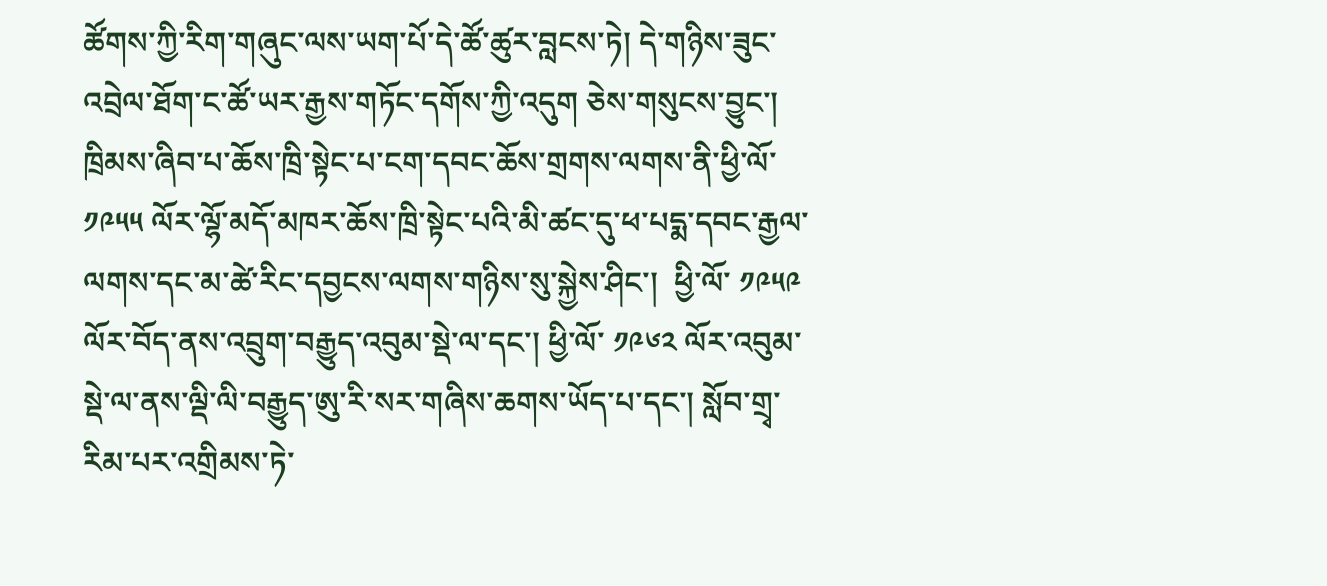ཚོགས་ཀྱི་རིག་གཞུང་ལས་ཡག་པོ་དེ་ཚོ་ཚུར་བླངས་ཏེ། དེ་གཉིས་ཟུང་འབྲེལ་ཐོག་ང་ཚོ་ཡར་རྒྱས་གཏོང་དགོས་ཀྱི་འདུག ཅེས་གསུངས་བྱུང་།
ཁྲིམས་ཞིབ་པ་ཆོས་ཁྲི་སྟེང་པ་ངག་དབང་ཆོས་གྲགས་ལགས་ནི་ཕྱི་ལོ་ ༡༩༥༥ ལོར་ལྷོ་མདོ་མཁར་ཆོས་ཁྲི་སྟེང་པའི་མི་ཚང་དུ་ཕ་པདྨ་དབང་རྒྱལ་ལགས་དང་མ་ཚེ་རིང་དབྱངས་ལགས་གཉིས་སུ་སྐྱེས་ཤིང་།  ཕྱི་ལོ་ ༡༩༥༩ ལོར་བོད་ནས་འབྲུག་བརྒྱུད་འབུམ་སྡེ་ལ་དང་། ཕྱི་ལོ་ ༡༩༦༢ ལོར་འབུམ་སྡེ་ལ་ནས་ལྡི་ལི་བརྒྱུད་ཨུ་རི་སར་གཞིས་ཆགས་ཡོད་པ་དང་། སློབ་གྲྭ་རིམ་པར་འགྲིམས་ཏེ་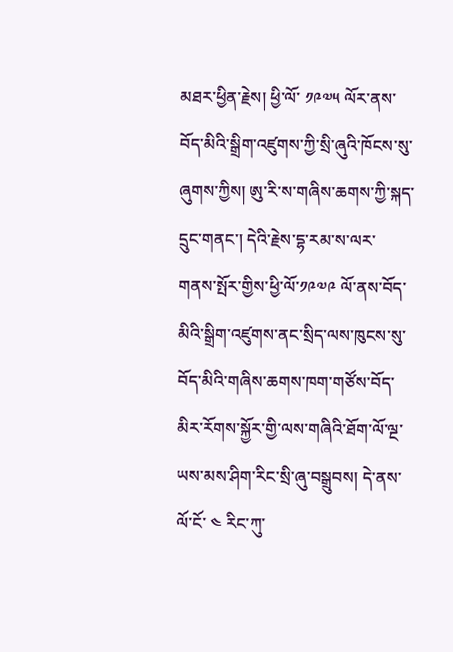མཐར་ཕྱིན་རྗེས། ཕྱི་ལོ་ ༡༩༧༥ ལོར་ནས་བོད་མིའི་སྒྲིག་འཛུགས་ཀྱི་སྲི་ཞུའི་ཁོངས་སུ་ཞུགས་ཀྱིས། ཨུ་རི་ས་གཞིས་ཆགས་ཀྱི་སྐད་དྲུང་གནང་། དེའི་རྗེས་དྷ་རམ་ས་ལར་གནས་སྤོར་གྱིས་ཕྱི་ལོ་༡༩༧༩ ལོ་ནས་བོད་མིའི་སྒྲིག་འཛུགས་ནང་སྲིད་ལས་ཁུངས་སུ་བོད་མིའི་གཞིས་ཆགས་ཁག་གཙོས་བོད་མིར་རོགས་སྐྱོར་གྱི་ལས་གཞིའི་ཐོག་ལོ་ལྔ་ཡས་མས་ཤིག་རིང་སྲི་ཞུ་བསྒྲུབས། དེ་ནས་ལོ་ངོ་ ༤ རིང་ཀུ་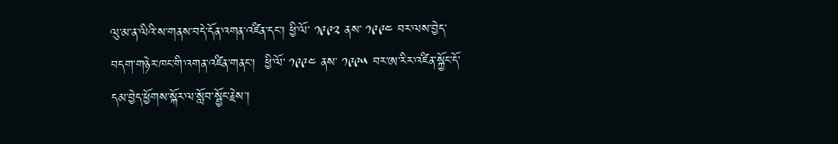ལུ་མ་ན་ལིའི་ས་གནས་བདེ་དོན་འགན་འཛིན་དང་། ཕྱི་ལོ་ ༡༩༩༢ ནས་ ༡༩༩༤ བར་ལས་བྱེད་བདག་གཉེར་ཁང་གི་འགན་འཛིན་གནང་།  ཕྱི་ལོ་ ༡༩༩༤ ནས་ ༡༩༩༥ བར་ཨ་རིར་འཛིན་སྐྱོང་དོ་དམ་བྱེད་ཕྱོགས་སྐོར་ལ་སློབ་སྦྱོང་རྗེས་།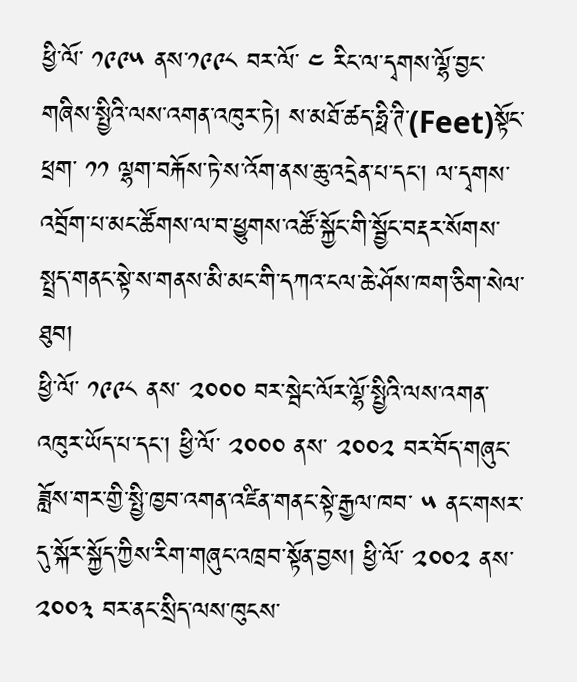ཕྱི་ལོ་ ༡༩༩༥ ནས་༡༩༩༨ བར་ལོ་ ༤ རིང་ལ་དྭགས་ལྷོ་བྱང་གཞིས་སྤྱིའི་ལས་འགན་འཁུར་ཏེ། ས་མཐོ་ཚད་ཧྥི་ཊི་(Feet)སྟོང་ཕྲག་ ༡༡ ལྷག་བརྐོས་ཏེ་ས་འོག་ནས་ཆུ་འདྲེན་པ་དང་། ལ་དྭགས་འབྲོག་པ་མང་ཚོགས་ལ་བ་ཕྱུགས་འཚོ་སྐྱོང་གི་སྦྱོང་བརྡར་སོགས་སྤྲད་གནང་སྟེ་ས་གནས་མི་མང་གི་དཀའ་ངལ་ཆེ་ཤོས་ཁག་ཅིག་སེལ་ཐུབ།
ཕྱི་ལོ་ ༡༩༩༨ ནས་ ༢༠༠༠ བར་སྦེང་ལོར་ལྷོ་སྤྱིའི་ལས་འགན་འཁུར་ཡོད་པ་དང་། ཕྱི་ལོ་ ༢༠༠༠ ནས་ ༢༠༠༢ བར་བོད་གཞུང་ཟློས་གར་གྱི་སྤྱི་ཁྱབ་འགན་འཛིན་གནང་སྟེ་རྒྱལ་ཁབ་ ༥ ནང་གསར་དུ་སྐོར་སྐྱོད་ཀྱིས་རིག་གཞུང་འཁྲབ་སྟོན་བྱས། ཕྱི་ལོ་ ༢༠༠༢ ནས་ ༢༠༠༣ བར་ནང་སྲིད་ལས་ཁུངས་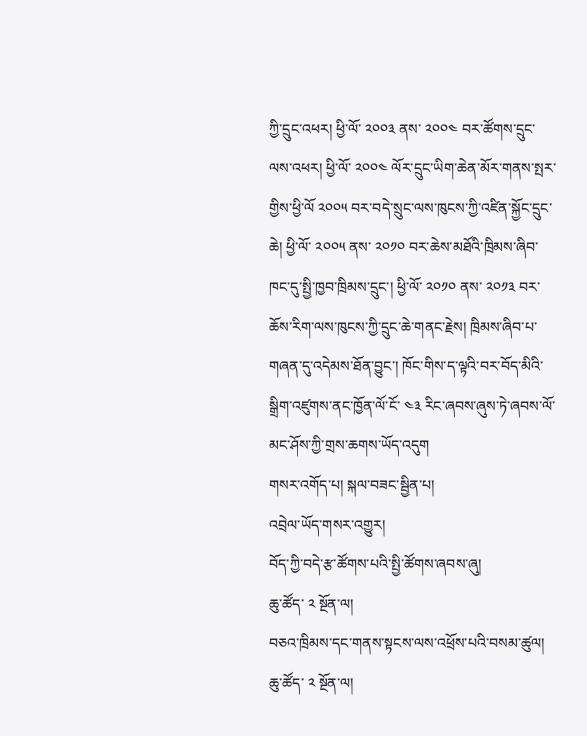ཀྱི་དྲུང་འཕར། ཕྱི་ལོ་ ༢༠༠༣ ནས་ ༢༠༠༤ བར་ཚོགས་དྲུང་ལས་འཕར། ཕྱི་ལོ་ ༢༠༠༤ ལོར་དྲུང་ཡིག་ཆེན་མོར་གནས་སྤར་གྱིས་ཕྱི་ལོ ༢༠༠༥ བར་བདེ་སྲུང་ལས་ཁུངས་ཀྱི་འཛིན་སྐྱོང་དྲུང་ཆེ། ཕྱི་ལོ་ ༢༠༠༥ ནས་ ༢༠༡༠ བར་ཆེས་མཐོའི་ཁྲིམས་ཞིབ་ཁང་དུ་སྤྱི་ཁྱབ་ཁྲིམས་དྲུང་། ཕྱི་ལོ་ ༢༠༡༠ ནས་ ༢༠༡༣ བར་ཆོས་རིག་ལས་ཁུངས་ཀྱི་དྲུང་ཆེ་གནང་རྗེས། ཁྲིམས་ཞིབ་པ་གཞན་དུ་འདེམས་ཐོན་བྱུང་། ཁོང་གིས་ད་ལྟའི་བར་བོད་མིའི་སྒྲིག་འཛུགས་ནང་ཁྱོན་ལོ་ངོ་ ༤༣ རིང་ཞབས་ཞུས་ཏེ་ཞབས་ལོ་མང་ཤོས་ཀྱི་གྲས་ཆགས་ཡོད་འདུག
གསར་འགོད་པ། སྐལ་བཟང་སྦྱིན་པ།
འབྲེལ་ཡོད་གསར་འགྱུར།
བོད་ཀྱི་བདེ་རྩ་ཚོགས་པའི་སྤྱི་ཚོགས་ཞབས་ཞུ།
ཆུ་ཚོད་ ༢ སྔོན་ལ།
བཅའ་ཁྲིམས་དང་གནས་སྟངས་ལས་འཕྲོས་པའི་བསམ་ཚུལ།
ཆུ་ཚོད་ ༢ སྔོན་ལ།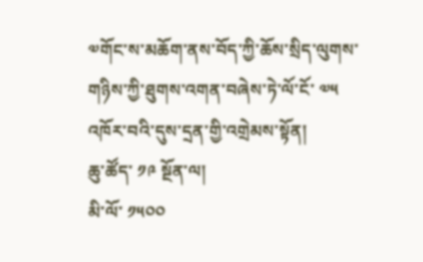༧གོང་ས་མཆོག་ནས་བོད་ཀྱི་ཆོས་སྲིད་ལུགས་གཉིས་ཀྱི་ཐུགས་འགན་བཞེས་ཏེ་ལོ་ངོ་ ༧༥ འཁོར་བའི་དུས་དྲན་གྱི་འགྲེམས་སྟོན།
ཆུ་ཚོད་ ༡༩ སྔོན་ལ།
མི་ལོ་ ༡༥༠༠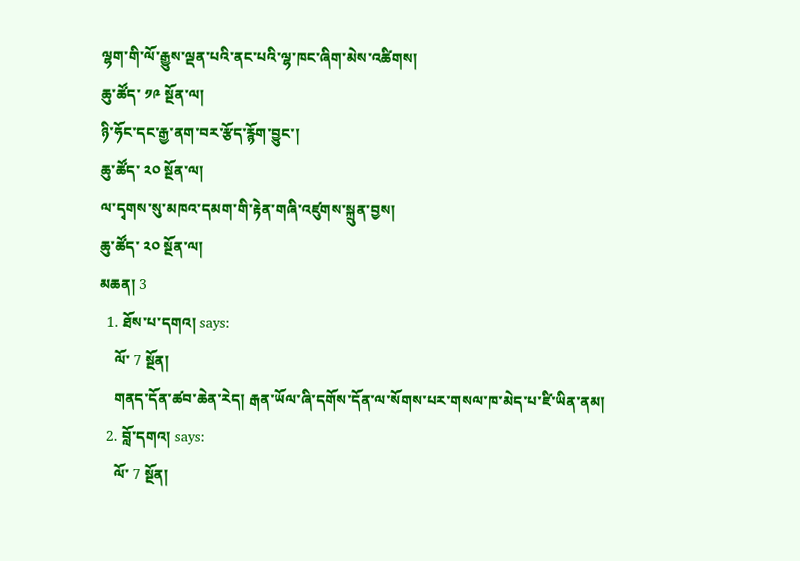ལྷག་གི་ལོ་རྒྱུས་ལྡན་པའི་ནང་པའི་ལྷ་ཁང་ཞིག་མེས་འཚིགས།
ཆུ་ཚོད་ ༡༩ སྔོན་ལ།
ཉི་ཧོང་དང་རྒྱ་ནག་བར་རྩོད་རྙོག་བྱུང་།
ཆུ་ཚོད་ ༢༠ སྔོན་ལ།
ལ་དྭགས་སུ་མཁའ་དམག་གི་རྟེན་གཞི་འཛུགས་སྐྲུན་བྱས།
ཆུ་ཚོད་ ༢༠ སྔོན་ལ།
མཆན། 3
  1. ཐོས་པ་དགའ། says:
    ལོ་ 7 སྔོན།
    གནད་དོན་ཚབ་ཆེན་རེད། རྒན་ཡོལ་ཞི་དགོས་དོན་ལ་སོགས་པར་གསལ་ཁ་མེད་པ་ཛི་ཡིན་ནམ།
  2. བློ་དགའ། says:
    ལོ་ 7 སྔོན།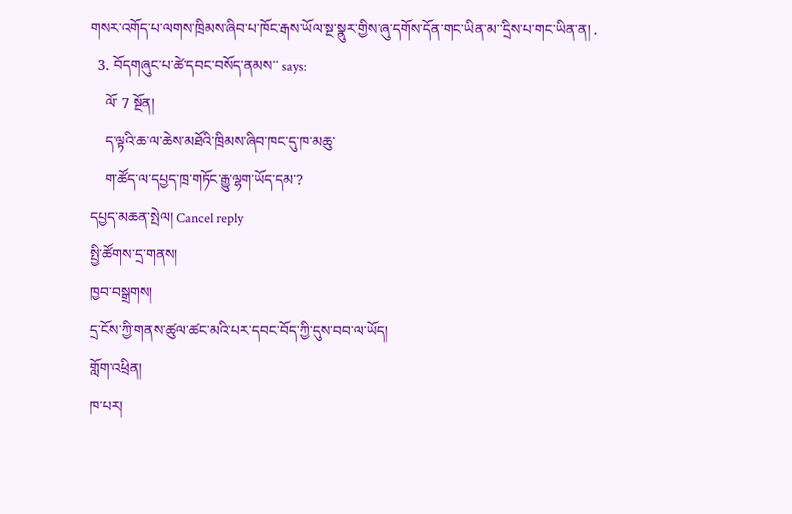གསར་འགོད་པ་ལགས་ཁྲིམས་ཞིབ་པ་ཁོང་རྒས་ཡོལ་སྔ་སྣུར་གྱིས་ཞུ་དགོས་དོན་གང་ཡིན་མ་་དྲིས་པ་གང་ཡིན་ན། .
  3. བོདགཞུང་པ་ཚེ་དབང་བསོད་ནམས་་ says:
    ལོ་ 7 སྔོན།
    ད་ལྟའི་ཆ་ལ་ཆེས་མཐོའི་ཁྲིམས་ཞིབ་ཁང་དུ་ཁ་མཆུ་
    ག་ཚོད་ལ་དཔྱད་ཁྲ་གཏོང་རྒྱུ་ལྷག་ཡོད་དམ་?
དཔྱད་མཆན་སྤེལ། Cancel reply
སྤྱི་ཚོགས་དྲ་གནས།
ཁྱབ་བསྒྲགས།
དྲ་ངོས་ཀྱི་གནས་ཚུལ་ཚང་མའི་པར་དབང་བོད་ཀྱི་དུས་བབ་ལ་ཡོད།
གློག་འཕྲིན།
ཁ་པར།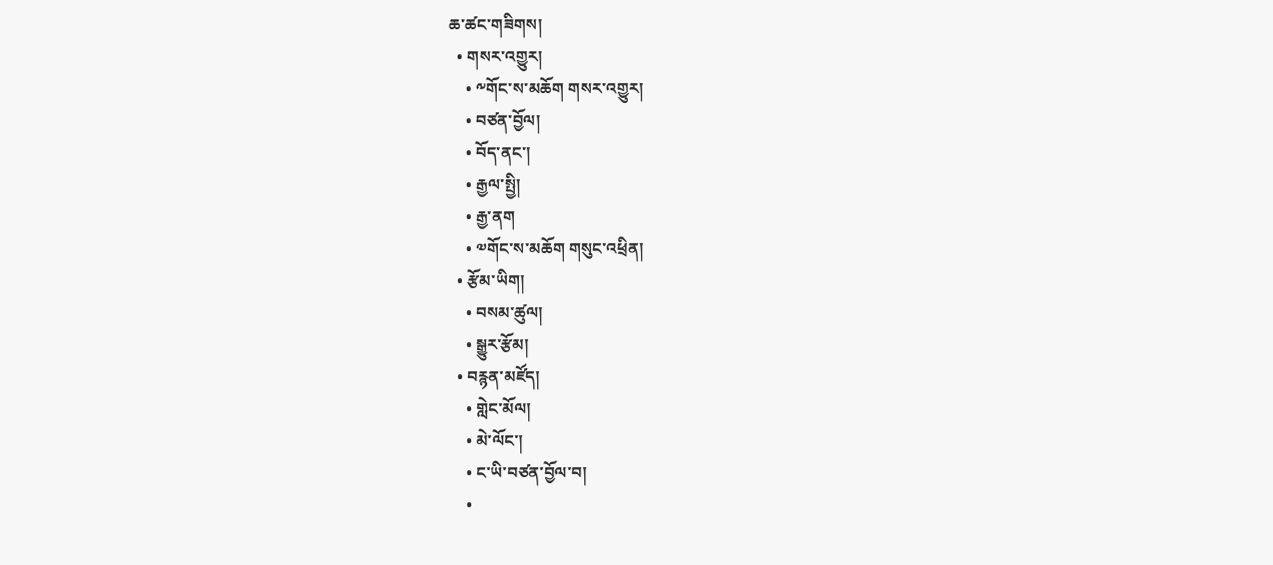ཆ་ཚང་གཟིགས།
  • གསར་འགྱུར།
    • ༸གོང་ས་མཆོག གསར་འགྱུར།
    • བཙན་བྱོལ།
    • བོད་ནང་།
    • རྒྱལ་སྤྱི།
    • རྒྱ་ནག
    • ༧གོང་ས་མཆོག གསུང་འཕྲིན།
  • རྩོམ་ཡིག།
    • བསམ་ཚུལ།
    • སྒྱུར་རྩོམ།
  • བརྙན་མཛོད།
    • གླེང་མོལ།
    • མེ་ལོང་།
    • ང་ཡི་བཙན་བྱོལ་བ།
    •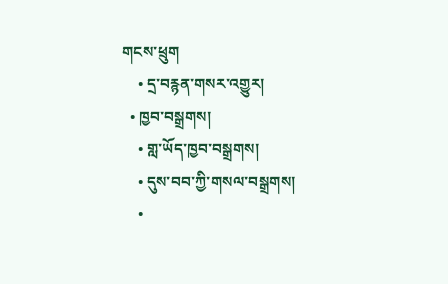གངས་ཕྲུག
    • དྲ་བརྙན་གསར་འགྱུར།
  • ཁྱབ་བསྒྲགས།
    • གླ་ཡོད་ཁྱབ་བསྒྲགས།
    • དུས་བབ་ཀྱི་གསལ་བསྒྲགས།
    •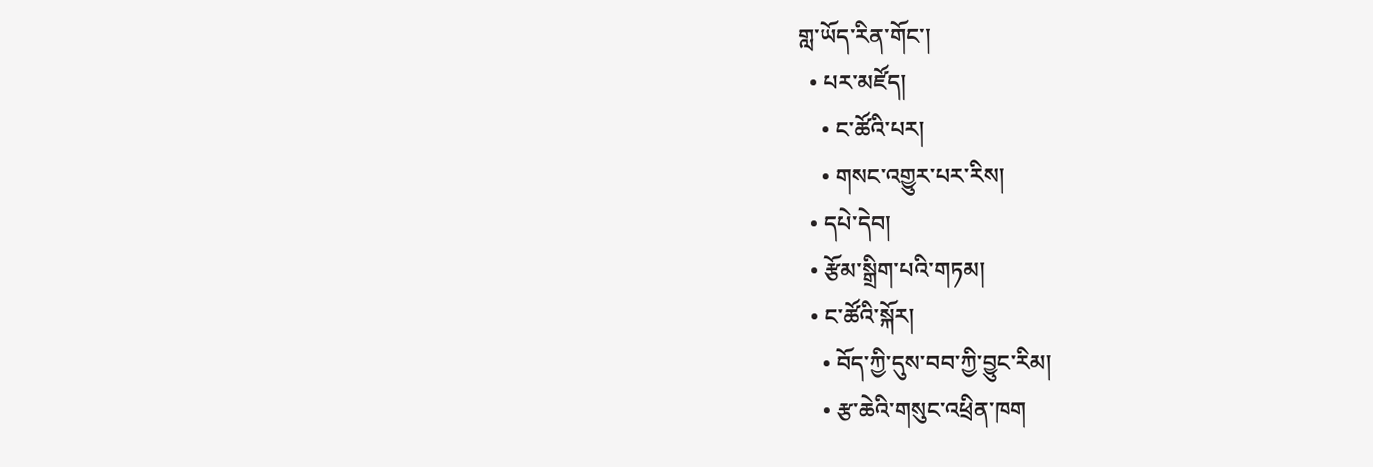གླ་ཡོད་རིན་གོང་།
  • པར་མཛོད།
    • ང་ཚོའི་པར།
    • གསང་འགྱུར་པར་རིས།
  • དཔེ་དེབ།
  • རྩོམ་སྒྲིག་པའི་གཏམ།
  • ང་ཚོའི་སྐོར།
    • བོད་ཀྱི་དུས་བབ་ཀྱི་བྱུང་རིམ།
    • རྩ་ཆེའི་གསུང་འཕྲིན་ཁག